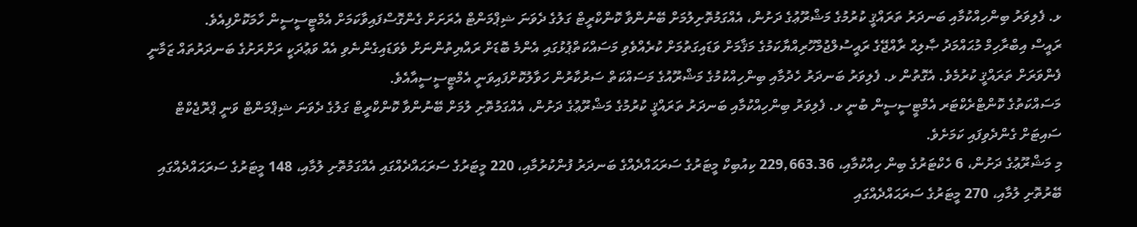ޅ. ފެލިވަރު ބިންހިއްކުމާއި ބަނދަރު ތަރައްޤީ ކުރުމުގެ މަޝްރޫޢުގެ ދަށުން، އެއްގަމުތޮށިލުމަށް ބޭނުންވާ ކޮންކްރީޓް ގަލުގެ ދެވަނަ ޝިޕްމަންޓް އެރަށަށް ގެންގޮސްފައިވާކަމަށް އެމްޓީސީސީން ހާމަކޮށްފިއެވެ.
ރައީސް އިބްރާހިމް މުޙައްމަދު ޞާލިޙް ރާއްޖޭގެ ރައީސުލްޖުމްހޫރިއްޔާކަމުގެ މަޤާމަށް ވަޑައިގަތުމަށް ކުރެއްވެވި މަސައްކަތްޕުޅުގައި އެންމެ ބޮޑަށް ރައްޔިތުންނަށް ވެވަޑައިގެންނެވި އެއް ވަޢުދަކީ ރަށްރަށުގެ ބަނދަރުތައް ޒަމާނީ ފެންވަރަށް ތަރައްޤީ ކުރުމެވެ. އެގޮތުން ޅ. ފެލިވަރު ބަނދަރު ހެދުމާއި ބިންހިއްކުމުގެ މަޝްރޫއުގެ މަސައްކަތް ސަރުކާރުން ހަވާލުކޮށްފައިވަނީ އެމްޓީސީސީއާއެވެ.
މަސައްކަތުގެ ކޮންޓްރެކްޓަރ އެމްޓީސީސީން ބުނީ ޅ. ފެލިވަރު ބިންހިއްކުމާއި ބަނދަރު ތަރައްޤީ ކުރުމުގެ މަޝްރޫޢުގެ ދަށުން، އެއްގަމުތޮށި ލުމަށް ބޭނުންވާ ކޮންކްރީޓް ގަލުގެ ދެވަނަ ޝިޕްމަންޓް ވަނީ ޕްރޮޖެކްޓް ސައިޓަށް ގެންދެވިފައި ކަމަށެވެ.
މި މަޝްރޫޢުގެ ދަށުން، 6 ހެކްޓަރުގެ ބިން ހިއްކުމާއި، 229,663.36 ކިއުބިކް މީޓަރުގެ ސަރަޙައްދެއްގެ ބަނދަރު ފުންކުރުމާއި، 220 މީޓަރުގެ ސަރަޙައްދެއްގައި އެއްގަމުތޮށި ލުމާއި، 148 މީޓަރުގެ ސަރަޙައްދެއްގައި ބޭރުތޮށި ލުމާއި، 270 މީޓަރުގެ ސަރަޙައްދެއްގައި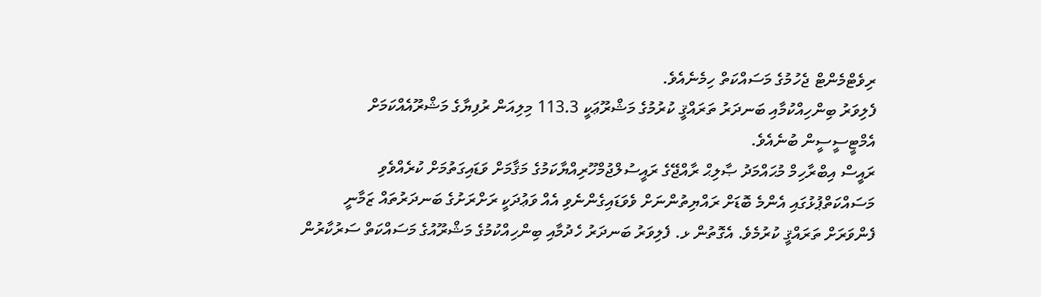ރިވެޓްމެންޓް ޖެހުމުގެ މަސައްކަތް ހިމެނެއެވެ.
ފެލިވަރު ބިންހިއްކުމާއި ބަނދަރު ތަރައްޤީ ކުރުމުގެ މަޝްރޫޢަކީ 113.3 މިލިއަން ރުފިޔާގެ މަޝްރޫއެއްކަމަށް އެމްޓީސީސީން ބުނެއެވެ.
ރައީސް އިބްރާހިމް މުޙައްމަދު ޞާލިޙް ރާއްޖޭގެ ރައީސުލްޖުމްހޫރިއްޔާކަމުގެ މަޤާމަށް ވަޑައިގަތުމަށް ކުރެއްވެވި މަސައްކަތްޕުޅުގައި އެންމެ ބޮޑަށް ރައްޔިތުންނަށް ވެވަޑައިގެންނެވި އެއް ވަޢުދަކީ ރަށްރަށުގެ ބަނދަރުތައް ޒަމާނީ ފެންވަރަށް ތަރައްޤީ ކުރުމެވެ. އެގޮތުން ޅ. ފެލިވަރު ބަނދަރު ހެދުމާއި ބިންހިއްކުމުގެ މަޝްރޫއުގެ މަސައްކަތް ސަރުކާރުން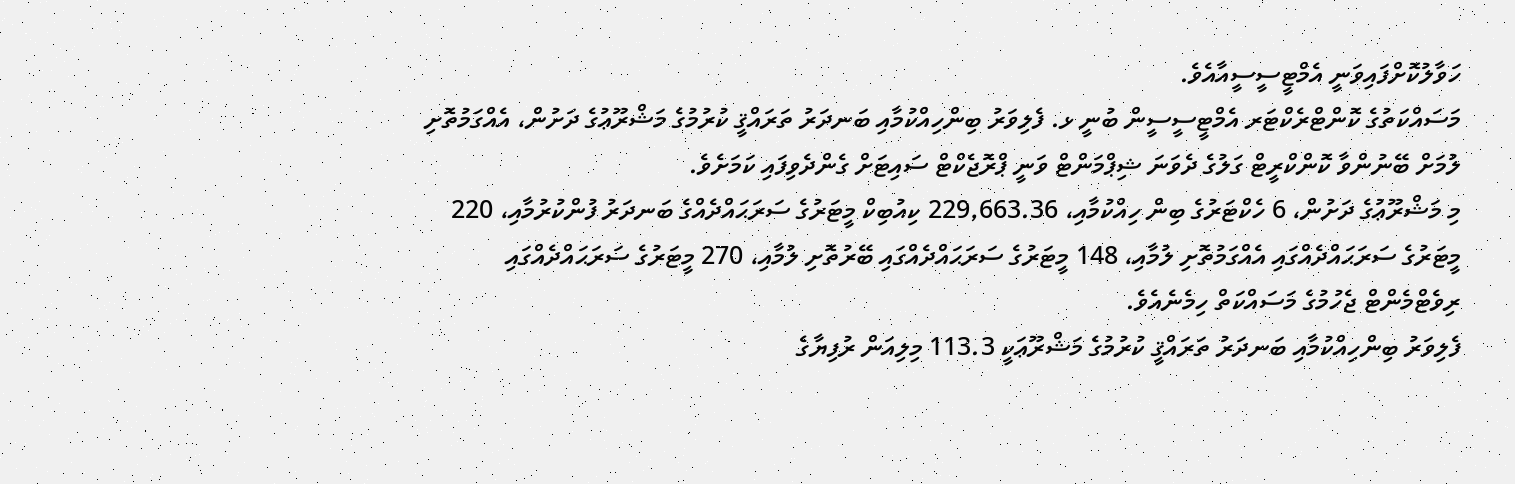ހަވާލުކޮށްފައިވަނީ އެމްޓީސީސީއާއެވެ.
މަސައްކަތުގެ ކޮންޓްރެކްޓަރ އެމްޓީސީސީން ބުނީ ޅ. ފެލިވަރު ބިންހިއްކުމާއި ބަނދަރު ތަރައްޤީ ކުރުމުގެ މަޝްރޫޢުގެ ދަށުން، އެއްގަމުތޮށި ލުމަށް ބޭނުންވާ ކޮންކްރީޓް ގަލުގެ ދެވަނަ ޝިޕްމަންޓް ވަނީ ޕްރޮޖެކްޓް ސައިޓަށް ގެންދެވިފައި ކަމަށެވެ.
މި މަޝްރޫޢުގެ ދަށުން، 6 ހެކްޓަރުގެ ބިން ހިއްކުމާއި، 229,663.36 ކިއުބިކް މީޓަރުގެ ސަރަޙައްދެއްގެ ބަނދަރު ފުންކުރުމާއި، 220 މީޓަރުގެ ސަރަޙައްދެއްގައި އެއްގަމުތޮށި ލުމާއި، 148 މީޓަރުގެ ސަރަޙައްދެއްގައި ބޭރުތޮށި ލުމާއި، 270 މީޓަރުގެ ސަރަޙައްދެއްގައި ރިވެޓްމެންޓް ޖެހުމުގެ މަސައްކަތް ހިމެނެއެވެ.
ފެލިވަރު ބިންހިއްކުމާއި ބަނދަރު ތަރައްޤީ ކުރުމުގެ މަޝްރޫޢަކީ 113.3 މިލިއަން ރުފިޔާގެ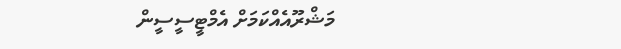މަޝްރޫއެއްކަމަށް އެމްޓީސީސީން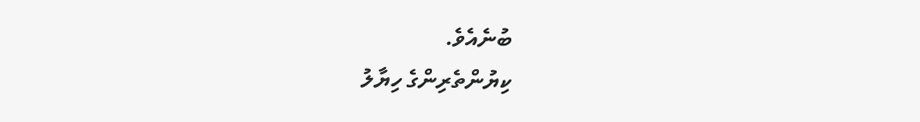ބުނެއެވެ.
ކިޔުންތެރިންގެ ހިޔާލު